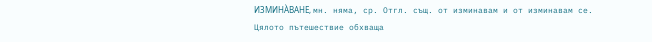ИЗМИНА̀ВАНЕ, мн. няма, ср. Отгл. същ. от изминавам и от изминавам се. Цялото пътешествие обхваща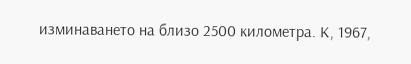изминаването на близо 2500 километра. К, 1967,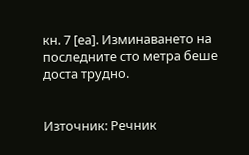кн. 7 [еа]. Изминаването на последните сто метра беше доста трудно.


Източник: Речник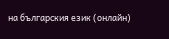на българския език (онлайн)